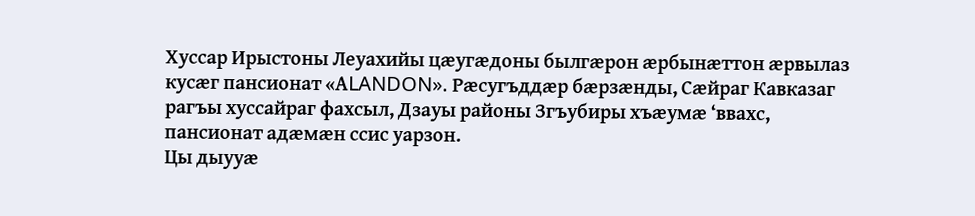Хуссар Ирыстоны Леуахийы цæугæдоны былгæрон æрбынæттон æрвылаз кусæг пансионат «АLANDON». Рæсугъддæр бæрзæнды, Сæйраг Кавказаг рагъы хуссайраг фахсыл, Дзауы районы Згъубиры хъæумæ ‘ввахс, пансионат адæмæн ссис уарзон.
Цы дыууæ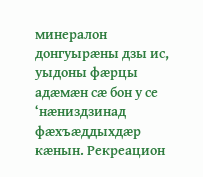минералон донгуырæны дзы ис, уыдоны фæрцы адæмæн сæ бон у се ‘нæниздзинад фæхъæддыхдæр кæнын. Рекреацион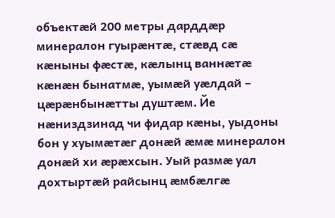объектæй 200 метры дарддæр минералон гуырæнтæ, стæвд сæ кæныны фæстæ, кæлынц ваннæтæ кæнæн бынатмæ, уымæй уæлдай – цæрæнбынæтты душтæм. Йе нæниздзинад чи фидар кæны, уыдоны бон у хуымæтæг донæй æмæ минералон донæй хи æрæхсын. Уый размæ уал дохтыртæй райсынц æмбæлгæ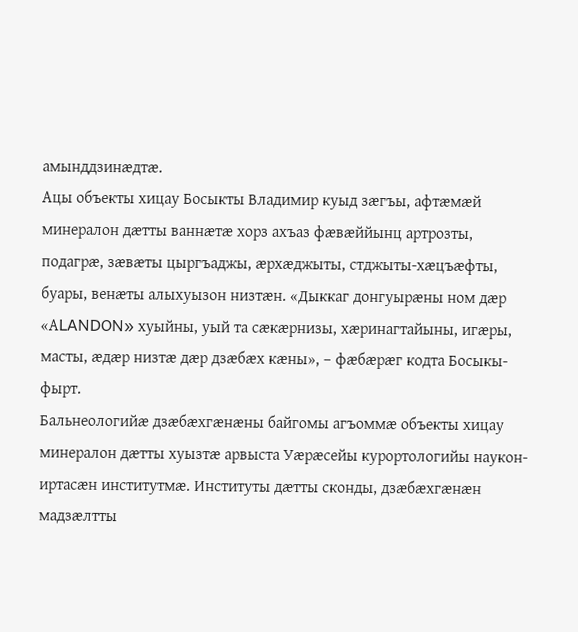амынддзинæдтæ.
Ацы объекты хицау Босыкты Владимир куыд зæгъы, афтæмæй минералон дæтты ваннæтæ хорз ахъаз фæвæййынц артрозты, подагрæ, зæвæты цыргъаджы, æрхæджыты, стджыты-хæцъæфты, буары, венæты алыхуызон низтæн. «Дыккаг донгуырæны ном дæр «АLANDON» хуыйны, уый та сæкæрнизы, хæринагтайыны, игæры, масты, æдæр низтæ дæр дзæбæх кæны», – фæбæрæг кодта Босыкы-фырт.
Бальнеологийæ дзæбæхгæнæны байгомы агъоммæ объекты хицау минералон дæтты хуызтæ арвыста Уæрæсейы курортологийы наукон-иртасæн институтмæ. Институты дæтты сконды, дзæбæхгæнæн мадзæлтты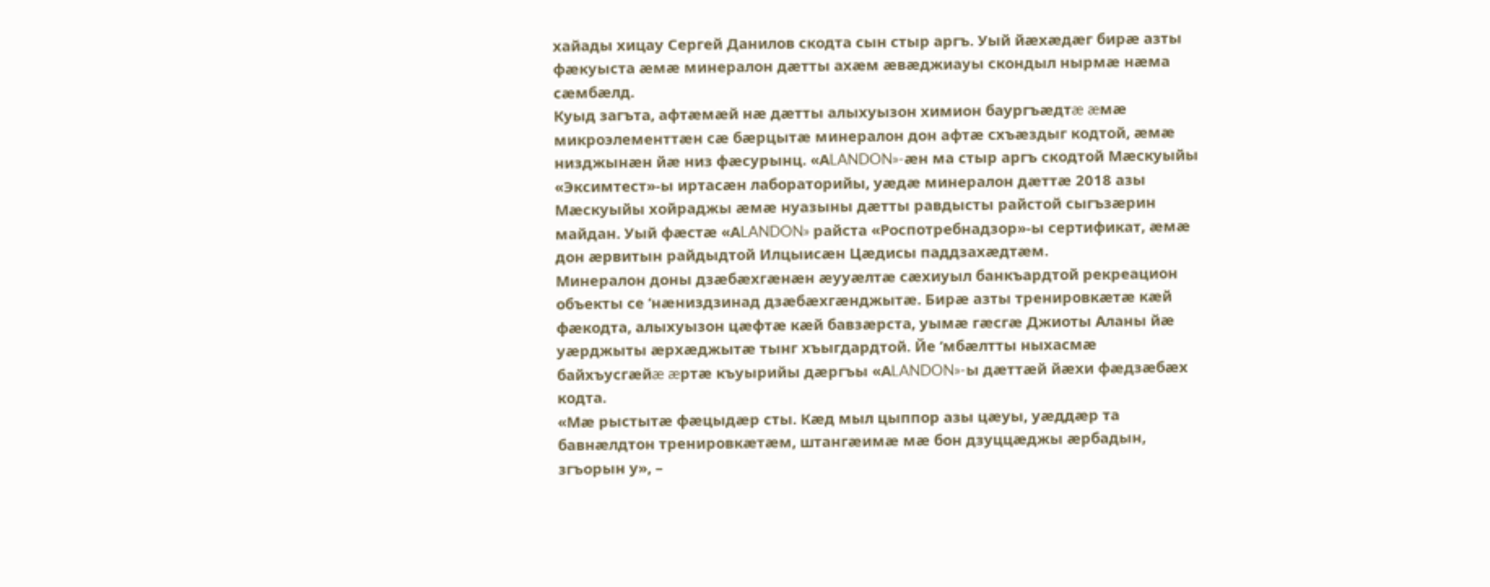хайады хицау Сергей Данилов скодта сын стыр аргъ. Уый йæхæдæг бирæ азты фæкуыста æмæ минералон дæтты ахæм æвæджиауы скондыл нырмæ нæма сæмбæлд.
Куыд загъта, афтæмæй нæ дæтты алыхуызон химион баургъæдтæ æмæ микроэлементтæн сæ бæрцытæ минералон дон афтæ схъæздыг кодтой, æмæ низджынæн йæ низ фæсурынц. «АLANDON»-æн ма стыр аргъ скодтой Мæскуыйы «Эксимтест»-ы иртасæн лабораторийы, уæдæ минералон дæттæ 2018 азы Мæскуыйы хойраджы æмæ нуазыны дæтты равдысты райстой сыгъзæрин майдан. Уый фæстæ «АLANDON» райста «Роспотребнадзор»-ы сертификат, æмæ дон æрвитын райдыдтой Илцыисæн Цæдисы паддзахæдтæм.
Минералон доны дзæбæхгæнæн æууæлтæ сæхиуыл банкъардтой рекреацион объекты се ‘нæниздзинад дзæбæхгæнджытæ. Бирæ азты тренировкæтæ кæй фæкодта, алыхуызон цæфтæ кæй бавзæрста, уымæ гæсгæ Джиоты Аланы йæ уæрджыты æрхæджытæ тынг хъыгдардтой. Йе ‘мбæлтты ныхасмæ байхъусгæйæ æртæ къуырийы дæргъы «АLANDON»-ы дæттæй йæхи фæдзæбæх кодта.
«Мæ рыстытæ фæцыдæр сты. Кæд мыл цыппор азы цæуы, уæддæр та бавнæлдтон тренировкæтæм, штангæимæ мæ бон дзуццæджы æрбадын, згъорын у», –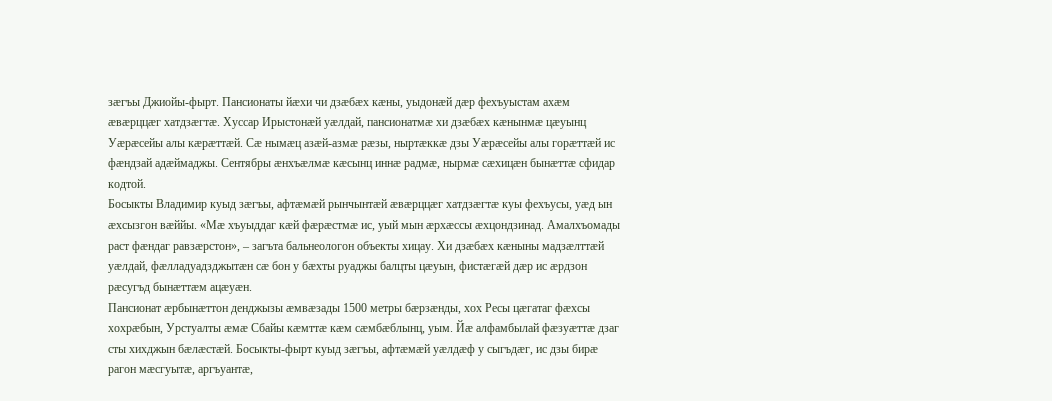зæгъы Джиойы-фырт. Пансионаты йæхи чи дзæбæх кæны, уыдонæй дæр фехъуыстам ахæм æвæрццæг хатдзæгтæ. Хуссар Ирыстонæй уæлдай, пансионатмæ хи дзæбæх кæнынмæ цæуынц Уæрæсейы алы кæрæттæй. Сæ нымæц азæй-азмæ рæзы, ныртæккæ дзы Уæрæсейы алы горæттæй ис фæндзай адæймаджы. Сентябры æнхъæлмæ кæсынц иннæ радмæ, нырмæ сæхицæн бынæттæ сфидар кодтой.
Босыкты Владимир куыд зæгъы, афтæмæй рынчынтæй æвæрццæг хатдзæгтæ куы фехъусы, уæд ын æхсызгон вæййы. «Мæ хъуыддаг кæй фæрæстмæ ис, уый мын æрхæссы æхцондзинад. Амалхъомады раст фæндаг равзæрстон», – загъта бальнеологон объекты хицау. Хи дзæбæх кæныны мадзæлттæй уæлдай, фæлладуадзджытæн сæ бон у бæхты руаджы балцты цæуын, фистæгæй дæр ис æрдзон рæсугъд бынæттæм ацæуæн.
Пансионат æрбынæттон денджызы æмвæзады 1500 метры бæрзæнды, хох Ресы цæгатаг фæхсы хохрæбын, Урстуалты æмæ Сбайы кæмттæ кæм сæмбæблынц, уым. Йæ алфамбылай фæзуæттæ дзаг сты хихджын бæлæстæй. Босыкты-фырт куыд зæгъы, афтæмæй уæлдæф у сыгъдæг, ис дзы бирæ рагон мæсгуытæ, аргъуантæ,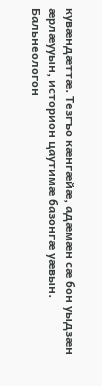кувæндæттæ. Тезгъо кæнгæйæ, адæмæн сæ бон уыдзæн æрлæууын, историон цаутимæ базонгæ уæвын.
Бальнеологон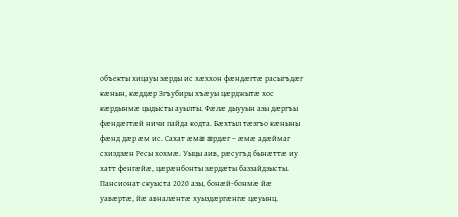объекты хицауы зæрды ис хæххон фæндæгтæ расыгъдæг кæнын, кæддæр Згъубиры хъæуы цæрджытæ хос кæрдынмæ цыдысты ауылты. Фæлæ дыууын азы дæргъы фæндæгтæй ничи пайда кодта. Бæхтыл тæзгъо кæныны фæнд дæр æм ис. Сахат æмæ æрдæг – æмæ адæймаг схиздзæн Ресы хохмæ. Уыцы аив, рæсугъд бынæттæ иу хатт фенгæйæ, цæрæнбонты зæрдæты баззайдзысты.
Пансионат скуыста 2020 азы, бонæй-бонмæ йæ уавæртæ, йæ авналæнтæ хуыздæргæнгæ цæуынц.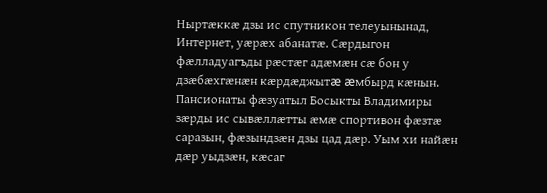Ныртæккæ дзы ис спутникон телеуынынад, Интернет, уæрæх абанатæ. Сæрдыгон фæлладуагъды рæстæг адæмæн сæ бон у дзæбæхгæнæн кæрдæджытæ æмбырд кæнын. Пансионаты фæзуатыл Босыкты Владимиры зæрды ис сывæллæтты æмæ спортивон фæзтæ саразын, фæзындзæн дзы цад дæр. Уым хи найæн дæр уыдзæн, кæсаг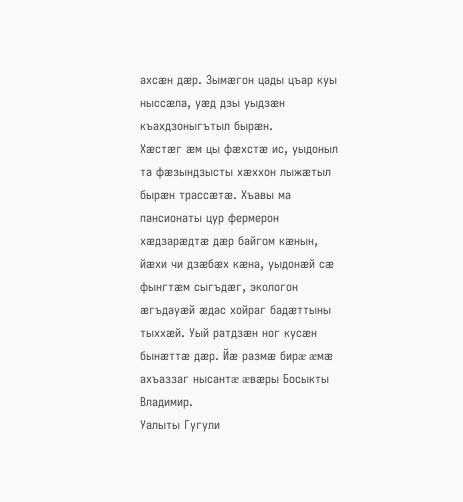ахсæн дæр. Зымæгон цады цъар куы ныссæла, уæд дзы уыдзæн къахдзоныгътыл бырæн.
Хæстæг æм цы фæхстæ ис, уыдоныл та фæзындзысты хæххон лыжæтыл бырæн трассæтæ. Хъавы ма пансионаты цур фермерон хæдзарæдтæ дæр байгом кæнын, йæхи чи дзæбæх кæна, уыдонæй сæ фынгтæм сыгъдæг, экологон æгъдауæй æдас хойраг бадæттыны тыххæй. Уый ратдзæн ног кусæн бынæттæ дæр. Йæ размæ бирæ æмæ ахъаззаг нысантæ æвæры Босыкты Владимир.
Уалыты Гугули